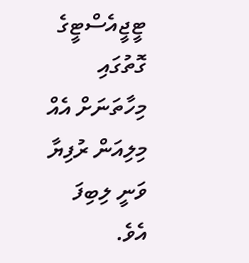ޓީޖީއެސްޓީގެ ގޮތުގައި މިހާތަނަށް އެއް މިލިއަން ރުފިޔާ ވަނީ ލިބިފަ އެވެ.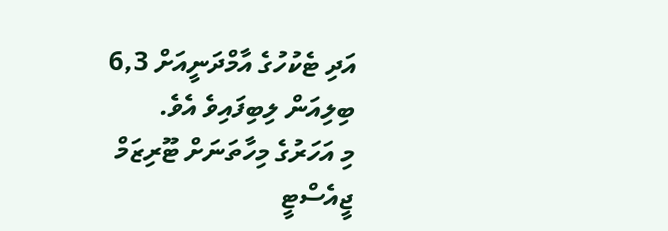އަދި ޓެކުހުގެ އާމްދަނީއަށް 6,3 ބިލިއަން ލިބިފައިވެ އެވެ.
މި އަހަރުގެ މިހާތަނަށް ޓޫރިޒަމް ޖީއެސްޓީ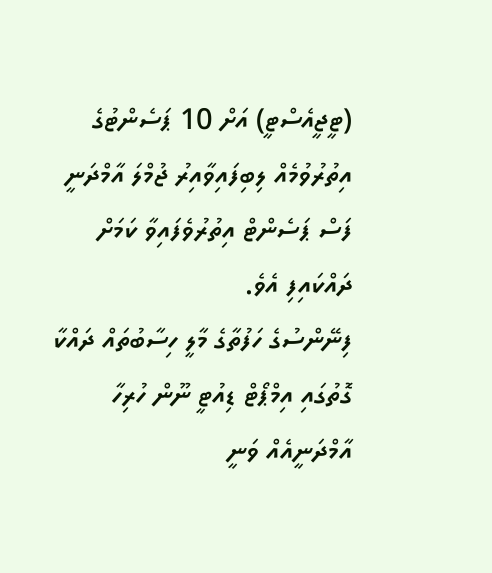(ޓީޖީއެސްޓީ) އަށް 10 ޕަސެންޓުގެ އިތުރުވުމެއް ލިބިފައިވާއިރު ޖުމްލަ އާމްދަނީ ފަސް ޕަސެންޓް އިތުރުވެފައިވާ ކަމަށް ދައްކައިފި އެވެ.
ފިނޭންސުގެ ހަފުތާގެ މާލީ ހިސާބުތައް ދައްކާ ގޮތުގައި އިމްޕޯޓް ޑިއުޓީ ނޫން ހުރިހާ އާމްދަނީއެއް ވަނީ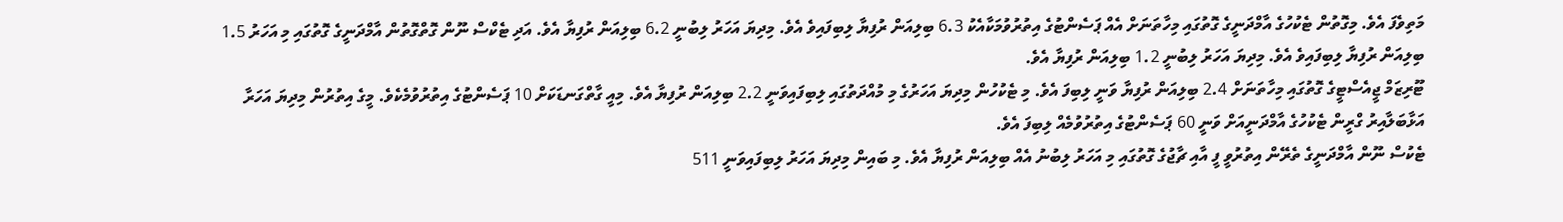މަތިވެފަ އެވެ. މިގޮތުން ޓެކުހުގެ އާމްދަނީގެ ގޮތުގައި މިހާތަނަށް އެއް ޕަސެންޓުގެ އިތުރުވުމަކާއެކު 6.3 ބިލިއަން ރުފިޔާ ލިބިފައިވެ އެވެ. މިދިޔަ އަހަރު ލިބުނީ 6.2 ބިލިއަން ރުފިޔާ އެވެ. އަދި ޓެކްސް ނޫން ގޮތްގޮތުން އާމްދަނީގެ ގޮތުގައި މި އަހަރު 1.5 ބިލިއަން ރުފިޔާ ލިބިފައިވެ އެވެ. މިދިޔަ އަހަރު ލިބުނީ 1.2 ބިލިއަން ރުފިޔާ އެވެ.
ޓޫރިޒަމް ޖީއެސްޓީގެ ގޮތުގައި މިހާތަނަށް 2.4 ބިލިއަން ރުފިޔާ ވަނީ ލިބިފަ އެވެ. މި ޓެކުހުން މިދިޔަ އަހަރުގެ މި މުއްދަތުގައި ލިބިފައިވަނީ 2.2 ބިލިއަން ރުފިޔާ އެވެ. މިއީ ގާތްގަނޑަކަށް 10 ޕަސެންޓުގެ އިތުރުވުމެކެވެ. މީގެ އިތުރުން މިދިޔަ އަހަރާ އަޅާބަލާއިރު ގްރީން ޓެކުހުގެ އާމްދަނީއަށް ވަނީ 60 ޕަސެންޓުގެ އިތުރުވުމެއް ލިބިފަ އެވެ.
ޓެކުސް ނޫން އާމްދަނީގެ ތެރޭން އިތުރުވީ ފީ އާއި ޗާޖުގެ ގޮތުގައި މި އަހަރު ލިބުނު އެއް ބިލިއަން ރުފިޔާ އެވެ. މި ބައިން މިދިޔަ އަހަރު ލިބިފައިވަނީ 511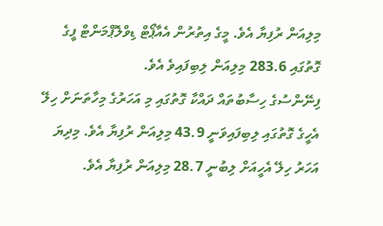މިލިއަން ރުފިޔާ އެވެ. މީގެ އިތުރުން އެއާޕޯޓް ޑިވްލޮޕްމަންޓް ފީގެ ގޮތުގައި 283.6 މިލިއަން ލިބިފައިވެ އެވެ.
ފިނޭންސުގެ ހިސާބުތައް ދައްކާ ގޮތުގައި މި އަހަރުގެ މިހާތަނަށް ހިލޭ އެހީގެ ގޮތުގައި ލިބިފައިވަނީ 43.9 މިލިއަން ރުފިޔާ އެވެ. މިދިޔަ އަހަރު ހިލޭ އެހީއަށް ލިބުނީ 28.7 މިލިއަން ރުފިޔާ އެވެ.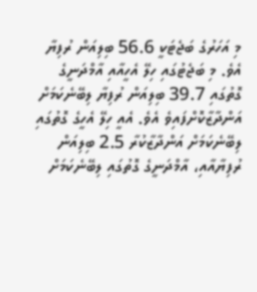މި އަހަރުގެ ބަޖެޓަކީ 56.6 ބިލިއަން ރުފިޔާ އެވެ. މި ބަޖެޓުގައި ހިލޭ އެހީއާއި އާމްދަނީގެ ގޮތުގައި 39.7 ބިލިއަން ރުފިޔާ ލިބޭނެކަމަށް އަންދާޒާކޮށްފައިވެ އެވެ. އެއީ ހިލޭ އެހީގެ ގޮތުގައި ލިބޭނެކަމަށް އަންދާޒާކުރާ 2.5 ބިލިއަން ރުފިޔާއާއި، އާމްދަނީގެ ގޮތުގައި ލިބޭނެކަމަށް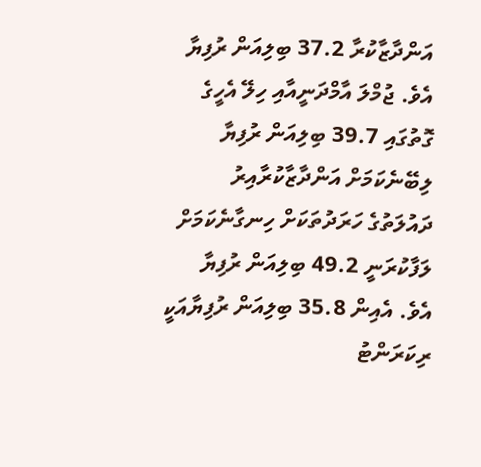އަންދާޒާކުރާ 37.2 ބިލިއަން ރުފިޔާ އެވެ. ޖުމްލަ އާމްދަނީއާއި ހިލޭ އެހީގެ ގޮތުގައި 39.7 ބިލިއަން ރުފިޔާ ލިބޭނެކަމަށް އަންދާޒާކުރާއިރު ދައުލަތުގެ ހަރަދުތަކަށް ހިނގާނެކަމަށް ލަފާކުރަނީ 49.2 ބިލިއަން ރުފިޔާ އެވެ. އެއިން 35.8 ބިލިއަން ރުފިޔާއަކީ ރިކަރަންޓު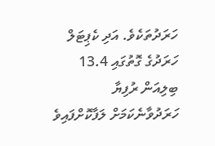ހަރަދުތަކެވެ. އަދި ކެޕިޓަލް ހަރަދުގެ ގޮތުގައި 13.4 ބިލިއަން ރުފިޔާ ހަރަދުވާނެކަމަށް ލަފާކޮށްފައިވެ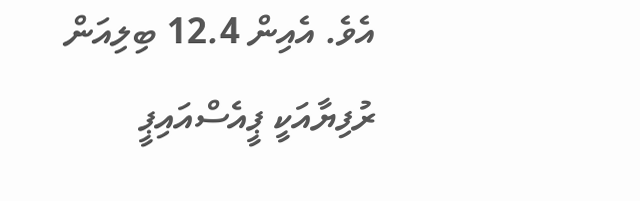އެވެ. އެއިން 12.4 ބިލިއަން ރުފިޔާއަކީ ޕީއެސްއައިޕީ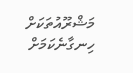މަޝްރޫއުތަކަށް ހިނގާނެކަމަށް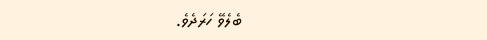ބެލެވޭ ހަރަދެވެ.